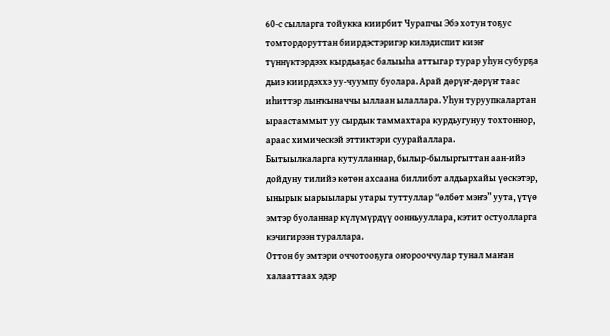60-с сылларга тойукка киирбит Чурапчы Эбэ хотун тоҕус томтордоруттан биирдэстэригэр килэдиспит киэҥ түннүктэрдээх кырдьаҕас балыыһа аттыгар турар уһун субурҕа дьиэ киирдэххэ уу-чуумпу буолара. Арай дөрүҥ-дөрүҥ таас иһиттэр лыҥкыначчы ыллаан ылаллара. Уһун туруупкалартан ыраастаммыт уу сырдык таммахтара курдьугунуу тохтоннор, араас химическэй эттиктэри суурайаллара.
Бытыылкаларга кутулланнар, былыр-былыргыттан аан-ийэ дойдуну тилийэ көтөн ахсаана биллибэт алдьархайы үөскэтэр, ынырык ыарыылары утары туттуллар “өлбөт мэҥэ” уута, үтүө эмтэр буоланнар күлүмүрдүү оонньууллара, кэтит остуолларга кэчигирээн тураллара.
Оттон бу эмтэри оччотооҕуга оҥорооччулар тунал маҥан халааттаах эдэр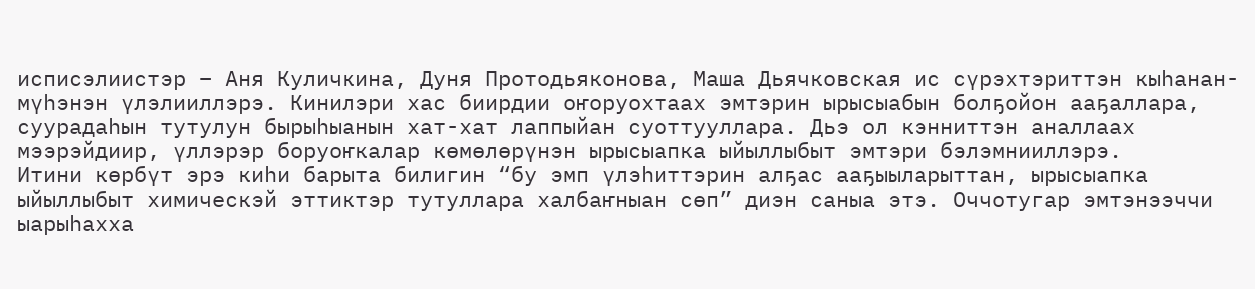исписэлиистэр – Аня Куличкина, Дуня Протодьяконова, Маша Дьячковская ис сүрэхтэриттэн кыһанан-мүһэнэн үлэлииллэрэ. Кинилэри хас биирдии оҥоруохтаах эмтэрин ырысыабын болҕойон ааҕаллара, суурадаһын тутулун бырыһыанын хат-хат лаппыйан суоттууллара. Дьэ ол кэнниттэн аналлаах мээрэйдиир, үллэрэр боруоҥкалар көмөлөрүнэн ырысыапка ыйыллыбыт эмтэри бэлэмнииллэрэ.
Итини көрбүт эрэ киһи барыта билигин “бу эмп үлэһиттэрин алҕас ааҕыыларыттан, ырысыапка ыйыллыбыт химическэй эттиктэр тутуллара халбаҥныан сөп” диэн саныа этэ. Оччотугар эмтэнээччи ыарыһахха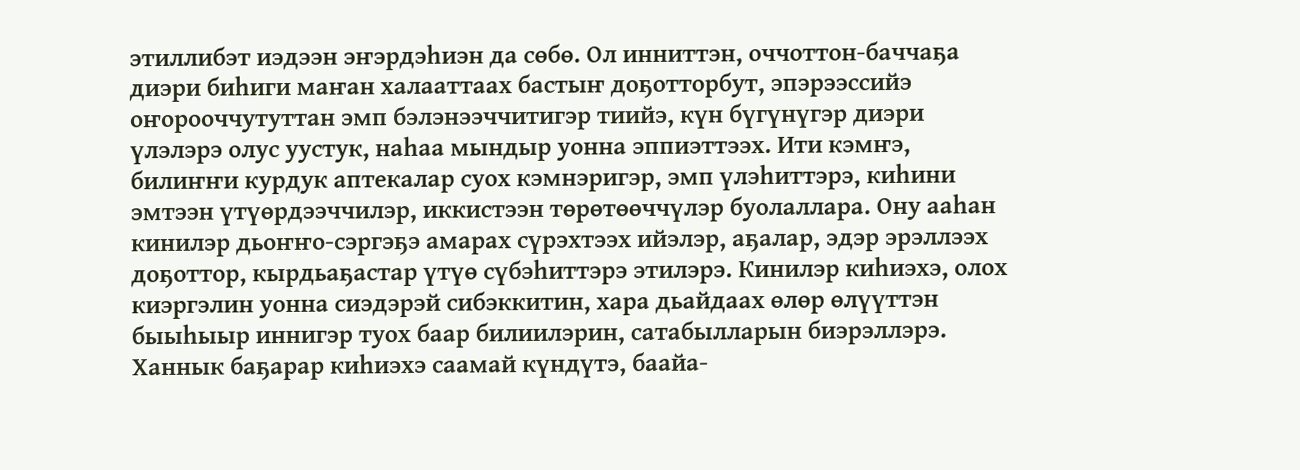этиллибэт иэдээн эҥэрдэһиэн да сөбө. Ол инниттэн, оччоттон-баччаҕа диэри биһиги маҥан халааттаах бастыҥ доҕотторбут, эпэрээссийэ оҥорооччутуттан эмп бэлэнээччитигэр тиийэ, күн бүгүнүгэр диэри үлэлэрэ олус уустук, наһаа мындыр уонна эппиэттээх. Ити кэмҥэ, билиҥҥи курдук аптекалар суох кэмнэригэр, эмп үлэһиттэрэ, киһини эмтээн үтүөрдээччилэр, иккистээн төрөтөөччүлэр буолаллара. Ону ааһан кинилэр дьоҥҥо-сэргэҕэ амарах сүрэхтээх ийэлэр, аҕалар, эдэр эрэллээх доҕоттор, кырдьаҕастар үтүө сүбэһиттэрэ этилэрэ. Кинилэр киһиэхэ, олох киэргэлин уонна сиэдэрэй сибэккитин, хара дьайдаах өлөр өлүүттэн быыһыыр иннигэр туох баар билиилэрин, сатабылларын биэрэллэрэ.
Ханнык баҕарар киһиэхэ саамай күндүтэ, баайа-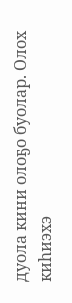дуола кини олоҕо буолар. Олох киһиэхэ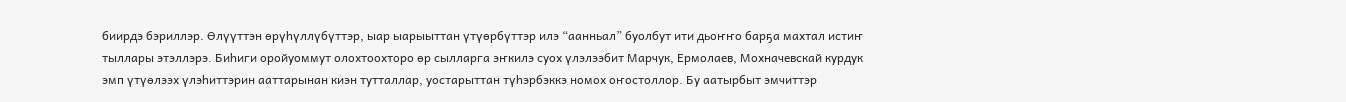биирдэ бэриллэр. Өлүүттэн өрүһүллүбүттэр, ыар ыарыыттан үтүөрбүттэр илэ “аанньал” буолбут ити дьоҥҥо барҕа махтал истиҥ тыллары этэллэрэ. Биһиги оройуоммут олохтоохторо өр сылларга эҥкилэ суох үлэлээбит Марчук, Ермолаев, Мохначевскай курдук эмп үтүөлээх үлэһиттэрин ааттарынан киэн тутталлар, уостарыттан түһэрбэккэ номох оҥостоллор. Бу аатырбыт эмчиттэр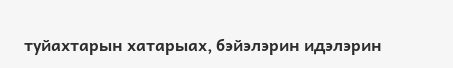туйахтарын хатарыах, бэйэлэрин идэлэрин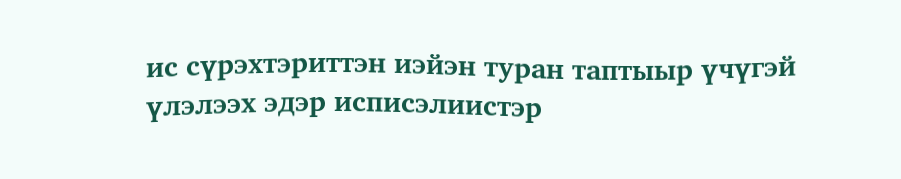ис сүрэхтэриттэн иэйэн туран таптыыр үчүгэй үлэлээх эдэр исписэлиистэр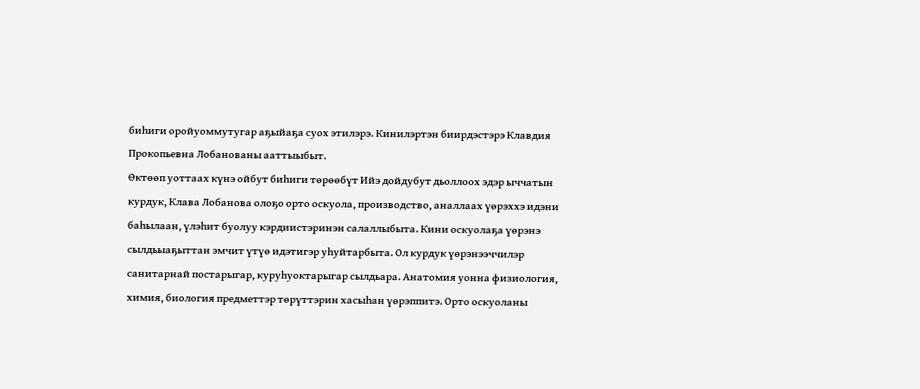биһиги оройуоммутугар аҕыйаҕа суох этилэрэ. Кинилэртэн биирдэстэрэ Клавдия Прокопьевна Лобанованы ааттыыбыт.
Өктөөп уоттаах күнэ ойбут биһиги төрөөбүт Ийэ дойдубут дьоллоох эдэр ыччатын курдук, Клава Лобанова олоҕо орто оскуола, производство, аналлаах үөрэххэ идэни баһылаан, үлэһит буолуу кэрдиистэринэн салаллыбыта. Кини оскуолаҕа үөрэнэ сылдьыаҕыттан эмчит үтүө идэтигэр уһуйтарбыта. Ол курдук үөрэнээччилэр санитарнай постарыгар, куруһуоктарыгар сылдьара. Анатомия уонна физиология, химия, биология предметтэр төрүттэрин хасыһан үөрэппитэ. Орто оскуоланы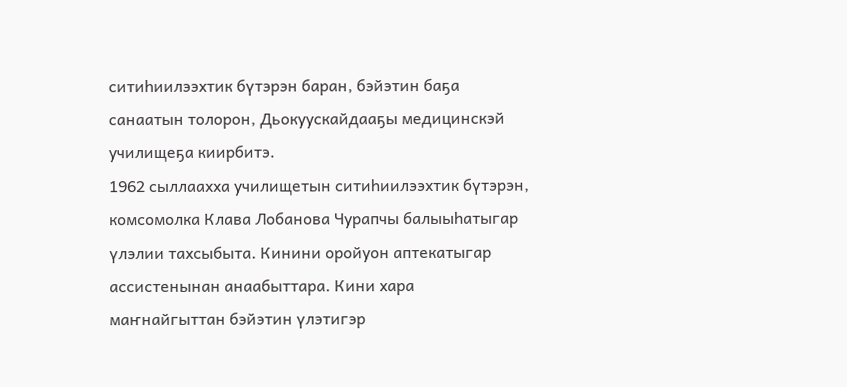ситиһиилээхтик бүтэрэн баран, бэйэтин баҕа санаатын толорон, Дьокуускайдааҕы медицинскэй училищеҕа киирбитэ.
1962 сыллаахха училищетын ситиһиилээхтик бүтэрэн, комсомолка Клава Лобанова Чурапчы балыыһатыгар үлэлии тахсыбыта. Кинини оройуон аптекатыгар ассистенынан анаабыттара. Кини хара маҥнайгыттан бэйэтин үлэтигэр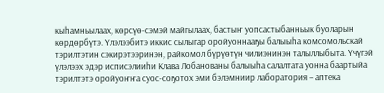кыһамньылаах, көрсүө-сэмэй майгылаах, бастыҥ уопсастыбанньык буоларын көрдөрбүтэ. Үлэлээбитэ иккис сылыгар оройуоннааҕы балыыһа комсомольскай тэрилтэтин сэкирэтээринэн, райкомол бүрүөтүн чилиэнинэн талыллыбыта. Үчүгэй үлэлээх эдэр исписэлииһи Клава Лобанованы балыыһа салалтата уонна баартыйа тэрилтэтэ оройуоҥҥа суос-соҕотох эми бэлэмниир лаборатория – аптека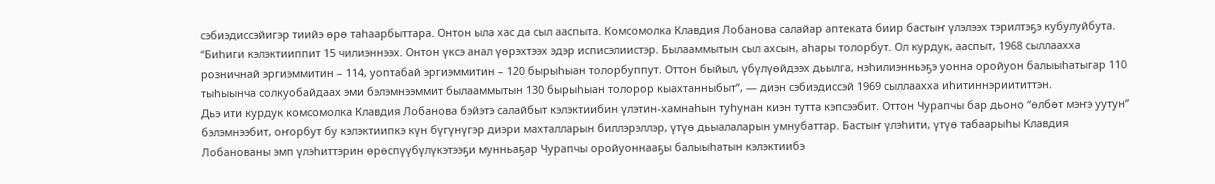сэбиэдиссэйигэр тиийэ өрө таһаарбыттара. Онтон ыла хас да сыл ааспыта. Комсомолка Клавдия Лобанова салайар аптеката биир бастыҥ үлэлээх тэрилтэҕэ кубулуйбута.
“Биһиги кэлэктииппит 15 чилиэннээх. Онтон үксэ анал үөрэхтээх эдэр исписэлиистэр. Былааммытын сыл ахсын, аһары толорбут. Ол курдук, ааспыт, 1968 сыллаахха розничнай эргиэммитин – 114, уоптабай эргиэммитин – 120 бырыһыан толорбуппут. Оттон быйыл, үбүлүөйдээх дьылга, нэһилиэнньэҕэ уонна оройуон балыыһатыгар 110 тыһыынча солкуобайдаах эми бэлэмнээммит былааммытын 130 бырыһыан толорор кыахтанныбыт”, — диэн сэбиэдиссэй 1969 сыллаахха иһитиннэриититтэн.
Дьэ ити курдук комсомолка Клавдия Лобанова бэйэтэ салайбыт кэлэктиибин үлэтин-хамнаһын туһунан киэн тутта кэпсээбит. Оттон Чурапчы бар дьоно “өлбөт мэҥэ уутун” бэлэмнээбит, оҥорбут бу кэлэктиипкэ күн бүгүнүгэр диэри махталларын биллэрэллэр, үтүө дьыалаларын умнубаттар. Бастыҥ үлэһити, үтүө табаарыһы Клавдия Лобанованы эмп үлэһиттэрин өрөспүүбүлүкэтээҕи мунньаҕар Чурапчы оройуоннааҕы балыыһатын кэлэктиибэ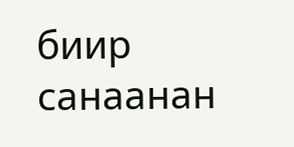биир санаанан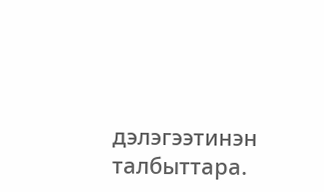дэлэгээтинэн талбыттара.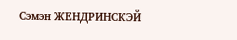Сэмэн ЖЕНДРИНСКЭЙ